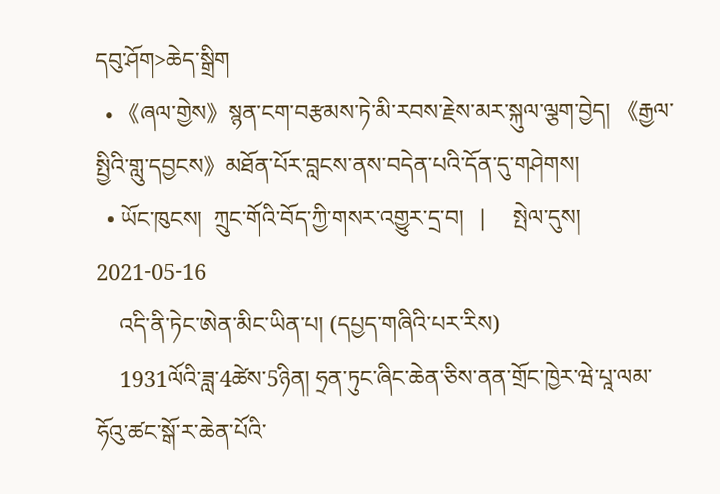དབུ་ཤོག>ཆེད་སྒྲིག
  • 《ཞལ་གྱེས》སྙན་ངག་བརྩམས་ཏེ་མི་རབས་རྗེས་མར་སྐུལ་ལྕག་བྱེད། 《རྒྱལ་སྤྱིའི་གླུ་དབྱངས》མཐོན་པོར་བླངས་ནས་བདེན་པའི་དོན་དུ་གཤེགས།
  • ཡོང་ཁུངས།  ཀྲུང་གོའི་བོད་ཀྱི་གསར་འགྱུར་དྲ་བ།   |     སྤེལ་དུས།  2021-05-16
    འདི་ནི་ཏེང་ཨེན་མིང་ཡིན་པ། (དཔྱད་གཞིའི་པར་རིས)
    1931ལོའི་ཟླ་4ཚེས་5ཉིན། ཧྲན་ཏུང་ཞིང་ཆེན་ཅིས་ནན་གྲོང་ཁྱེར་ཝེ་པཱ་ལམ་ཧོའུ་ཚང་སྒོ་ར་ཆེན་པོའི་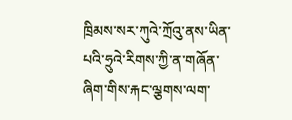ཁྲིམས་སར་ཀུའེ་ཀྲོའུ་ནས་ཡིན་པའི་ཧྲུའེ་རིགས་ཀྱི་ན་གཞོན་ཞིག་གིས་རྐང་ལྕགས་ལག་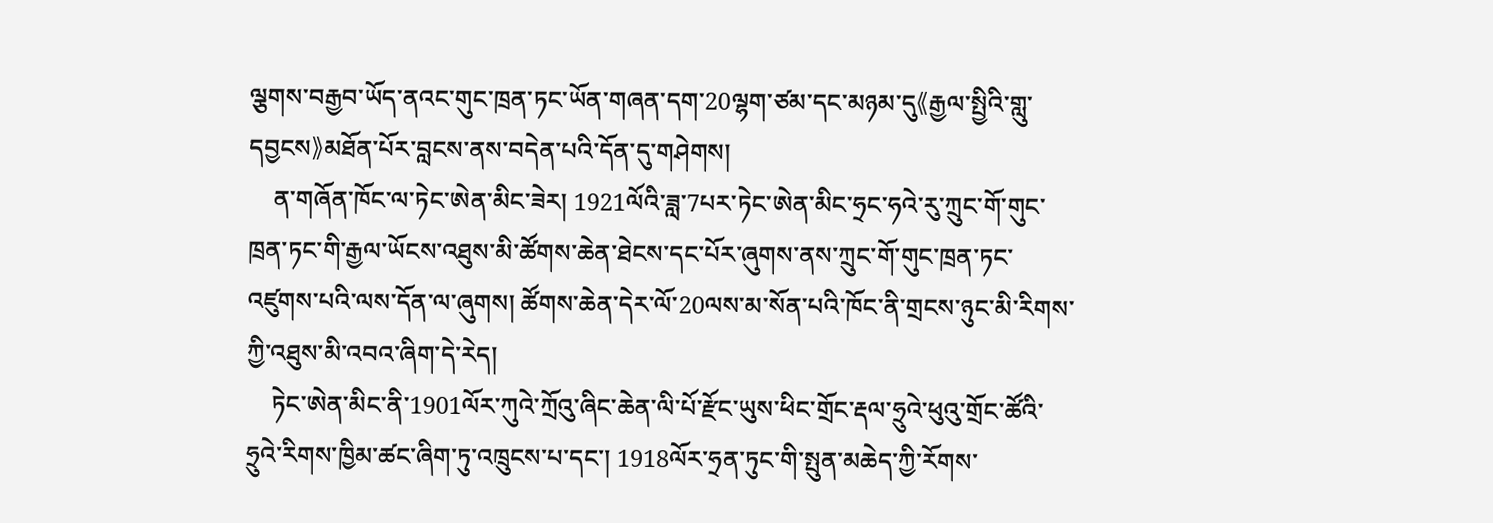ལྕགས་བརྒྱབ་ཡོད་ནའང་གུང་ཁྲན་ཏང་ཡོན་གཞན་དག་20ལྷག་ཙམ་དང་མཉམ་དུ《རྒྱལ་སྤྱིའི་གླུ་དབྱངས》མཐོན་པོར་བླངས་ནས་བདེན་པའི་དོན་དུ་གཤེགས།
    ན་གཞོན་ཁོང་ལ་ཏེང་ཨེན་མིང་ཟེར། 1921ལོའི་ཟླ་7པར་ཏེང་ཨེན་མིང་ཧྲང་ཧའེ་རུ་ཀྲུང་གོ་གུང་ཁྲན་ཏང་གི་རྒྱལ་ཡོངས་འཐུས་མི་ཚོགས་ཆེན་ཐེངས་དང་པོར་ཞུགས་ནས་ཀྲུང་གོ་གུང་ཁྲན་ཏང་འཛུགས་པའི་ལས་དོན་ལ་ཞུགས། ཚོགས་ཆེན་དེར་ལོ་20ལས་མ་སོན་པའི་ཁོང་ནི་གྲངས་ཉུང་མི་རིགས་ཀྱི་འཐུས་མི་འབའ་ཞིག་དེ་རེད།
    ཏེང་ཨེན་མིང་ནི་1901ལོར་ཀུའེ་ཀྲོའུ་ཞིང་ཆེན་ལི་པོ་རྫོང་ཡུས་ཕིང་གྲོང་རྡལ་ཧྲུའེ་ཕུའུ་གྲོང་ཚོའི་ཧྲུའེ་རིགས་ཁྱིམ་ཚང་ཞིག་ཏུ་འཁྲུངས་པ་དང་། 1918ལོར་ཧྲན་ཏུང་གི་སྤུན་མཆེད་ཀྱི་རོགས་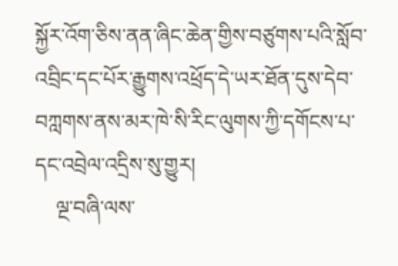སྐྱོར་འོག་ཅིས་ནན་ཞིང་ཆེན་གྱིས་བཙུགས་པའི་སློབ་འབྲིང་དང་པོར་རྒྱུགས་འཕྲོད་དེ་ཡར་ཐོན་དུས་དེབ་བཀླགས་ནས་མར་ཁེ་སི་རིང་ལུགས་ཀྱི་དགོངས་པ་དང་འབྲེལ་འདྲིས་སུ་གྱུར།
    ལྔ་བཞི་ལས་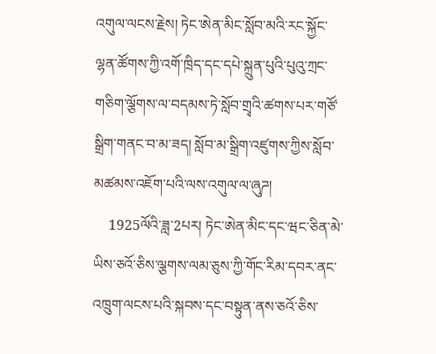འགུལ་ལངས་རྗེས། ཏེང་ཨེན་མིང་སློབ་མའི་རང་སྐྱོང་ལྷན་ཚོགས་ཀྱི་འགོ་ཁྲིད་དང་དཔེ་སྐྲུན་པུའི་པུའུ་ཀྲང་གཅིག་ལྕོགས་ལ་བདམས་ཏེ་སློབ་གྲྭའི་ཚགས་པར་གཙོ་སྒྲིག་གནང་བ་མ་ཟད། སློབ་མ་སྒྲིག་འཛུགས་ཀྱིས་སློབ་མཚམས་འཇོག་པའི་ལས་འགུལ་ལ་ཞུཌ།
    1925ལོའི་ཟླ་2པར། ཏེང་ཨེན་མིང་དང་ཝང་ཅིན་མེ་ཡིས་ཅའོ་ཅིས་ལྕགས་ལམ་ཅུས་ཀྱི་གོང་རིམ་དབར་ནང་འཁྲུག་ལངས་པའི་སྐབས་དང་བསྟུན་ནས་ཅའོ་ཅིས་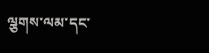ལྕགས་ལམ་དང་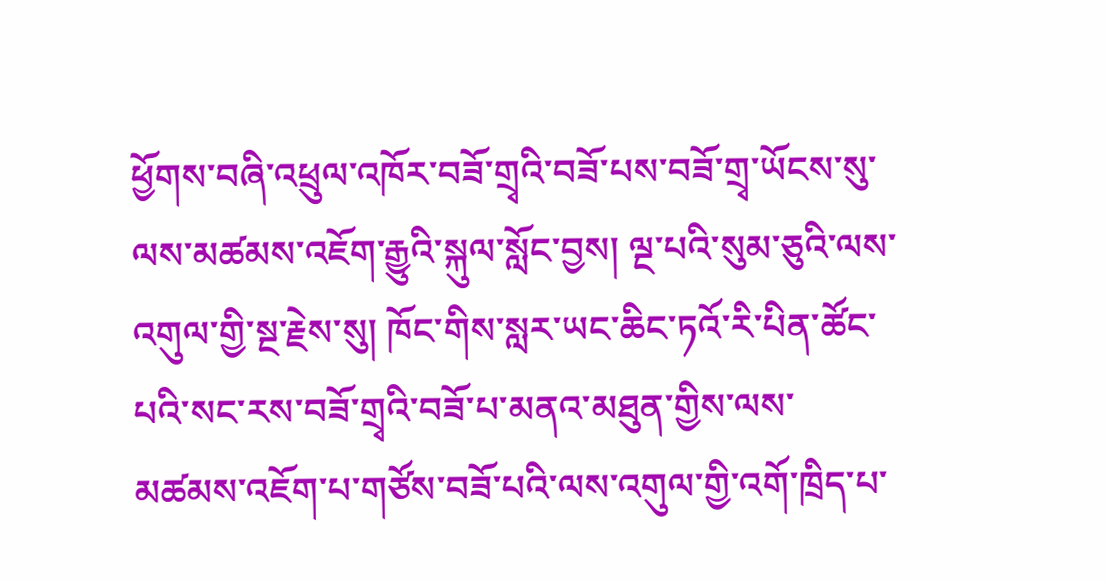ཕྱོགས་བཞི་འཕྲུལ་འཁོར་བཟོ་གྲྭའི་བཟོ་པས་བཟོ་གྲྭ་ཡོངས་སུ་ལས་མཚམས་འཇོག་རྒྱུའི་སྐུལ་སློང་བྱས། ལྔ་པའི་སུམ་ཅུའི་ལས་འགུལ་གྱི་སྔ་རྗེས་སུ། ཁོང་གིས་སླར་ཡང་ཆིང་ཏའོ་རི་པིན་ཚོང་པའི་སང་རས་བཟོ་གྲྭའི་བཟོ་པ་མནའ་མཐུན་གྱིས་ལས་མཚམས་འཇོག་པ་གཙོས་བཟོ་པའི་ལས་འགུལ་གྱི་འགོ་ཁྲིད་པ་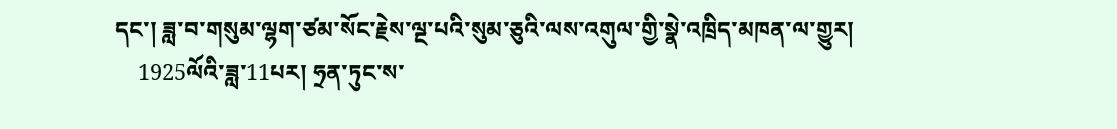དང་། ཟླ་བ་གསུམ་ལྷག་ཙམ་སོང་རྗེས་ལྔ་པའི་སུམ་ཅུའི་ལས་འགུལ་གྱི་སྣེ་འཁྲིད་མཁན་ལ་གྱུར།
    1925ལོའི་ཟླ་11པར། ཧྲན་ཏུང་ས་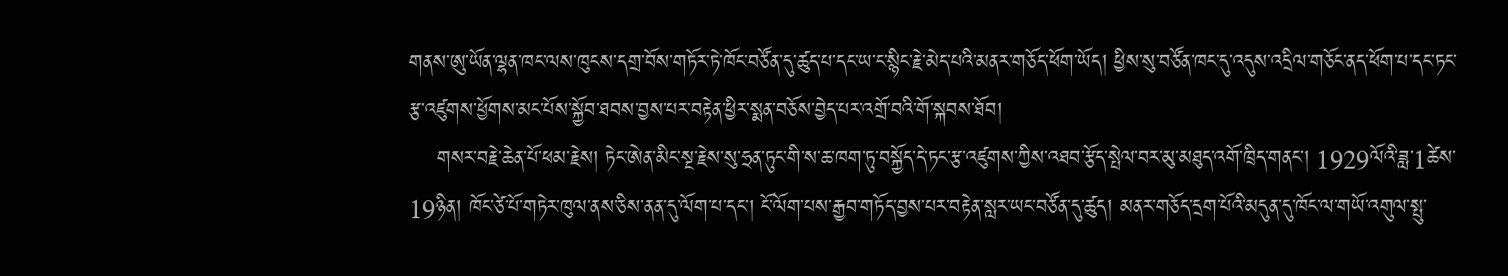གནས་ཨུ་ཡོན་ལྷན་ཁང་ལས་ཁུངས་དགྲ་བོས་གཏོར་ཏེ་ཁོང་བཙོན་དུ་ཚུད་པ་དང་ཡ་ང་སྙིང་རྗེ་མེད་པའི་མནར་གཅོད་ཕོག་ཡོད། ཕྱིས་སུ་བཙོན་ཁང་དུ་འདུས་འདྲིལ་གཅོང་ནད་ཕོག་པ་དང་ཏང་རྩ་འཛུགས་ཕྱོགས་མང་པོས་སྐྱོབ་ཐབས་བྱས་པར་བརྟེན་ཕྱིར་སྨན་བཅོས་བྱེད་པར་འགྲོ་བའི་གོ་སྐབས་ཐོབ།
    གསར་བརྗེ་ཆེན་པོ་ཕམ་རྗེས། ཏེང་ཨེན་མིང་སྔ་རྗེས་སུ་ཧྲན་ཏུང་གི་ས་ཆ་ཁག་ཏུ་བསྐྱོད་དེ་ཏང་རྩ་འཛུགས་ཀྱིས་འཐབ་རྩོད་སྤེལ་བར་མུ་མཐུད་འགོ་ཁྲིད་གནང་། 1929ལོའི་ཟླ་1ཚེས་19ཉིན། ཁོང་ཙེ་པོ་གཏེར་ཁུལ་ནས་ཅིས་ནན་དུ་ལོག་པ་དང་། ངོ་ལོག་པས་རྒྱབ་གཏོད་བྱས་པར་བརྟེན་སླར་ཡང་བཙོན་དུ་ཚུད། མནར་གཅོད་དྲག་པོའི་མདུན་དུ་ཁོང་ལ་གཡོ་འགུལ་སྤུ་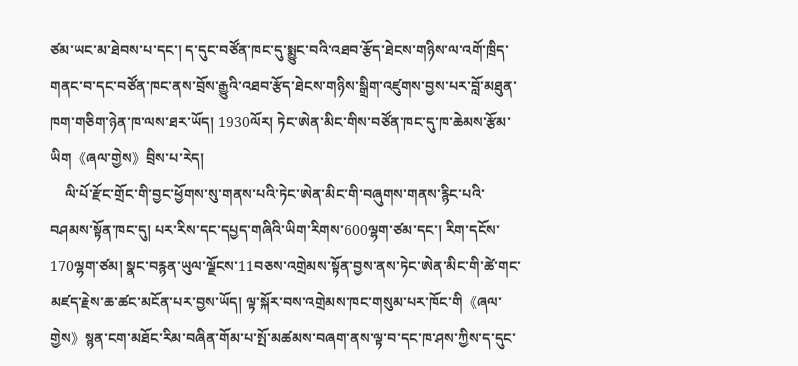ཙམ་ཡང་མ་ཐེབས་པ་དང་། ད་དུང་བཙོན་ཁང་དུ་སྨྱུང་བའི་འཐབ་རྩོད་ཐེངས་གཉིས་ལ་འགོ་ཁྲིད་གནང་བ་དང་བཙོན་ཁང་ནས་བྲོས་རྒྱུའི་འཐབ་རྩོད་ཐེངས་གཉིས་སྒྲིག་འཛུགས་བྱས་པར་བློ་མཐུན་ཁག་གཅིག་ཉེན་ཁ་ལས་ཐར་ཡོད། 1930ལོར། ཏེང་ཨེན་མིང་གིས་བཙོན་ཁང་དུ་ཁ་ཆེམས་རྩོམ་ཡིག《ཞལ་གྱེས》བྲིས་པ་རེད།
    ལི་པོ་རྫོང་གྲོང་གི་བྱང་ཕྱོགས་སུ་གནས་པའི་ཏེང་ཨེན་མིང་གི་བཞུགས་གནས་རྙིང་པའི་བཤམས་སྟོན་ཁང་དུ། པར་རིས་དང་དཔྱད་གཞིའི་ཡིག་རིགས་600ལྷག་ཙམ་དང་། རིག་དངོས་170ལྷག་ཙམ། སྣང་བརྙན་ཡུལ་ལྗོངས་11བཅས་འགྲེམས་སྟོན་བྱས་ནས་ཏེང་ཨེན་མིང་གི་ཚེ་གང་མཛད་རྗེས་ཆ་ཚང་མངོན་པར་བྱས་ཡོད། ལྟ་སྐོར་བས་འགྲེམས་ཁང་གསུམ་པར་ཁོང་གི《ཞལ་གྱེས》སྙན་ངག་མཐོང་རིམ་བཞིན་གོམ་པ་སྤོ་མཚམས་བཞག་ནས་ལྟ་བ་དང་ཁ་ཤས་ཀྱིས་ད་དུང་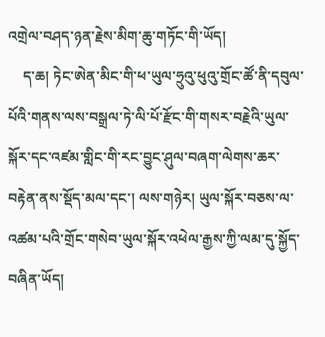འགྲེལ་བཤད་ཉན་རྗེས་མིག་ཆུ་གཏོང་གི་ཡོད།
    ད་ཆ། ཏེང་ཨེན་མིང་གི་ཕ་ཡུལ་ཧྲུའུ་ཕུའུ་གྲོང་ཚོ་ནི་དབུལ་པོའི་གནས་ལས་བསྒྲལ་ཏེ་ལི་པོ་རྫོང་གི་གསར་བརྗེའི་ཡུལ་སྐོར་དང་འཛམ་གླིང་གི་རང་བྱུང་ཤུལ་བཞག་ལེགས་ཆར་བརྟེན་ནས་སྡོད་མལ་དང་། ལས་གཉེར། ཡུལ་སྐོར་བཅས་ལ་འཚམ་པའི་གྲོང་གསེབ་ཡུལ་སྐོར་འཕེལ་རྒྱས་ཀྱི་ལམ་དུ་སྐྱོད་བཞིན་ཡོད།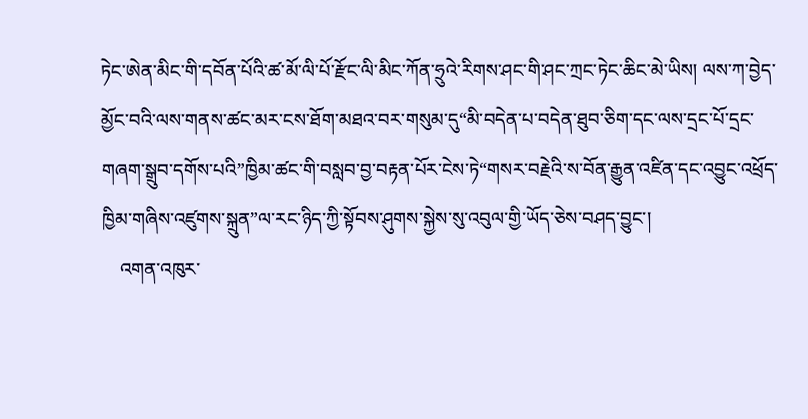ཏེང་ཨེན་མིང་གི་དབོན་པོའི་ཚ་མོ་ལི་པོ་རྫོང་ལི་མིང་ཀོན་ཧྲུའེ་རིགས་ཤང་གི་ཤང་ཀྲང་ཏེང་ཆིང་མེ་ཡིས། ལས་ཀ་བྱེད་མྱོང་བའི་ལས་གནས་ཚང་མར་ངས་ཐོག་མཐའ་བར་གསུམ་དུ“མི་བདེན་པ་བདེན་ཐུབ་ཅིག་དང་ལས་དྲང་པོ་དྲང་གཞག་སྒྲུབ་དགོས་པའི”ཁྱིམ་ཚང་གི་བསླབ་བྱ་བརྟན་པོར་ངེས་ཏེ“གསར་བརྗེའི་ས་བོན་རྒྱུན་འཛིན་དང་འབྱུང་འཕྲོད་ཁྱིམ་གཞིས་འཛུགས་སྐྲུན”ལ་རང་ཉིད་ཀྱི་སྟོབས་ཤུགས་སྐྱེས་སུ་འབུལ་གྱི་ཡོད་ཅེས་བཤད་བྱུང་།
    འགན་འཁུར་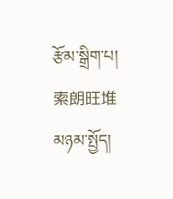རྩོམ་སྒྲིག་པ། 索朗旺堆
མཉམ་སྤྱོད།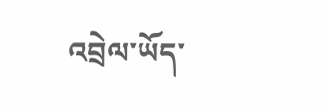འབྲེལ་ཡོད་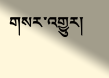གསར་འགྱུར།